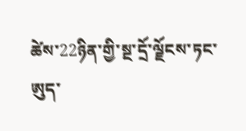ཚེས་22ཉིན་གྱི་སྔ་དྲོ་ལྗོངས་ཏང་ཨུད་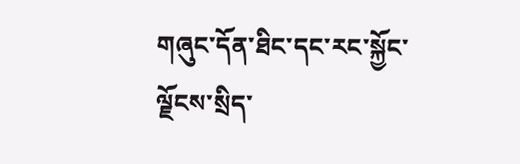གཞུང་དོན་ཐིང་དང་རང་སྐྱོང་ལྗོངས་སྲིད་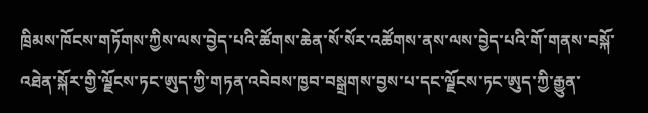ཁྲིམས་ཁོངས་གཏོགས་ཀྱིས་ལས་བྱེད་པའི་ཚོགས་ཆེན་སོ་སོར་འཚོགས་ནས་ལས་བྱེད་པའི་གོ་གནས་བསྐོ་འཐེན་སྐོར་གྱི་ལྗོངས་ཏང་ཨུད་ཀྱི་གཏན་འབེབས་ཁྱབ་བསྒྲགས་བྱས་པ་དང་ལྗོངས་ཏང་ཨུད་ཀྱི་རྒྱུན་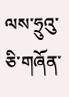ལས་ཧྲུའུ་ཅི་གཞོན་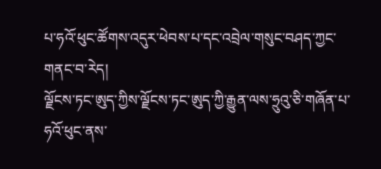པ་ཧའོ་ཕུང་ཚོགས་འདུར་ཕེབས་པ་དང་འབྲེལ་གསུང་བཤད་ཀྱང་གནང་བ་རེད།
ལྗོངས་ཏང་ཨུད་ཀྱིས་ལྗོངས་ཏང་ཨུད་ཀྱི་རྒྱུན་ལས་ཧྲུའུ་ཅི་གཞོན་པ་ཧའོ་ཕུང་ནས་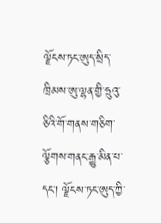ལྗོངས་ཏང་ཨུད་སྲིད་ཁྲིམས་ཨུ་ལྷན་གྱི་ཧྲུའུ་ཅིའི་གོ་གནས་གཅིག་ལྕོགས་གནང་རྒྱུ་མིན་པ་དང་། ལྗོངས་ཏང་ཨུད་ཀྱི་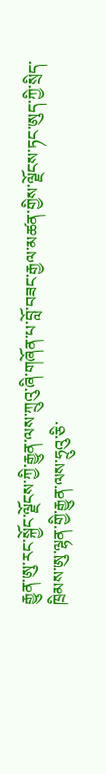རྒྱུན་ཨུ་རང་སྐྱོང་ལྗོངས་ཀྱི་རྒྱུན་ལས་ཀྲུའུ་ཞི་གཞོན་པ་བློ་བཟང་རྒྱལ་མཚན་གྱིས་ལྗོངས་ཏང་ཨུད་ཀྱི་སྲིད་ཁྲིམས་ཨུ་ལྷན་གྱི་རྒྱུན་ལས་ཧྲུའུ་ཅི་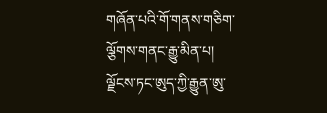གཞོན་པའི་གོ་གནས་གཅིག་ལྕོགས་གནང་རྒྱུ་མིན་པ། ལྗོངས་ཏང་ཨུད་ཀྱི་རྒྱུན་ཨུ་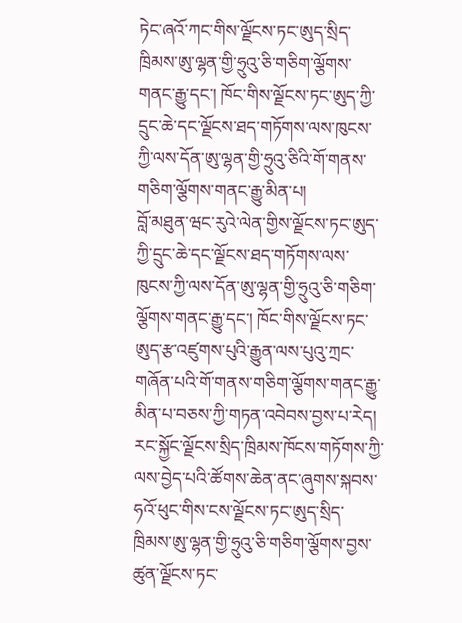ཏེང་ཞའོ་ཀང་གིས་ལྗོངས་ཏང་ཨུད་སྲིད་ཁྲིམས་ཨུ་ལྷན་གྱི་ཧྲུའུ་ཅི་གཅིག་ལྕོགས་གནང་རྒྱུ་དང་། ཁོང་གིས་ལྗོངས་ཏང་ཨུད་ཀྱི་དྲུང་ཆེ་དང་ལྗོངས་ཐད་གཏོགས་ལས་ཁུངས་ཀྱི་ལས་དོན་ཨུ་ལྷན་གྱི་ཧྲུའུ་ཅིའི་གོ་གནས་གཅིག་ལྕོགས་གནང་རྒྱུ་མིན་པ།
བློ་མཐུན་ཝང་རུའེ་ལེན་གྱིས་ལྗོངས་ཏང་ཨུད་ཀྱི་དྲུང་ཆེ་དང་ལྗོངས་ཐད་གཏོགས་ལས་ཁུངས་ཀྱི་ལས་དོན་ཨུ་ལྷན་གྱི་ཧྲུའུ་ཅི་གཅིག་ལྕོགས་གནང་རྒྱུ་དང་། ཁོང་གིས་ལྗོངས་ཏང་ཨུད་རྩ་འཛུགས་པུའི་རྒྱུན་ལས་པུའུ་ཀྲང་གཞོན་པའི་གོ་གནས་གཅིག་ལྕོགས་གནང་རྒྱུ་མིན་པ་བཅས་ཀྱི་གཏན་འབེབས་བྱས་པ་རེད།
རང་སྐྱོང་ལྗོངས་སྲིད་ཁྲིམས་ཁོངས་གཏོགས་ཀྱི་ལས་བྱེད་པའི་ཚོགས་ཆེན་ནང་ཞུགས་སྐབས་ཧའོ་ཕུང་གིས་ངས་ལྗོངས་ཏང་ཨུད་སྲིད་ཁྲིམས་ཨུ་ལྷན་གྱི་ཧྲུའུ་ཅི་གཅིག་ལྕོགས་བྱས་ཚུན་ལྗོངས་ཏང་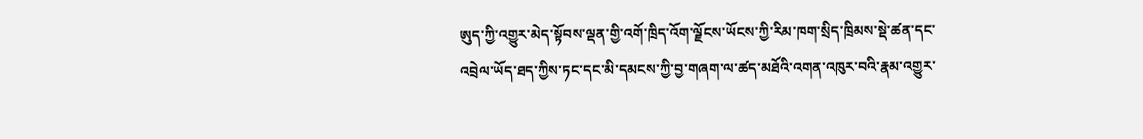ཨུད་ཀྱི་འགྱུར་མེད་སྟོབས་ལྡན་གྱི་འགོ་ཁྲིད་འོག་ལྗོངས་ཡོངས་ཀྱི་རིམ་ཁག་སྲིད་ཁྲིམས་སྡེ་ཚན་དང་འབྲེལ་ཡོད་ཐད་ཀྱིས་ཏང་དང་མི་དམངས་ཀྱི་བྱ་གཞག་ལ་ཚད་མཐོའི་འགན་འཁུར་བའི་རྣམ་འགྱུར་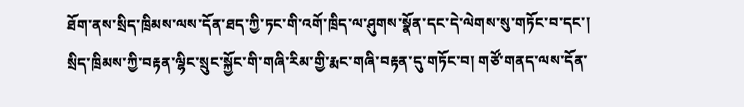ཐོག་ནས་སྲིད་ཁྲིམས་ལས་དོན་ཐད་ཀྱི་ཏང་གི་འགོ་ཁྲིད་ལ་ཤུགས་སྣོན་དང་དེ་ལེགས་སུ་གཏོང་བ་དང་། སྲིད་ཁྲིམས་ཀྱི་བརྟན་ལྷིང་སྲུང་སྐྱོང་གི་གཞི་རིམ་གྱི་རྨང་གཞི་བརྟན་དུ་གཏོང་བ། གཙོ་གནད་ལས་དོན་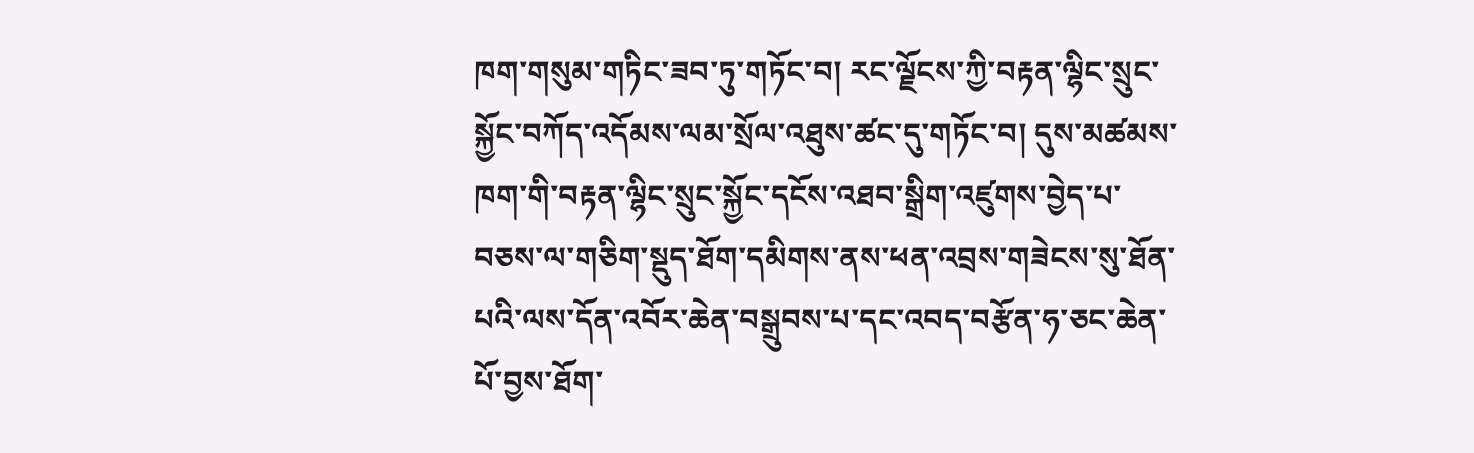ཁག་གསུམ་གཏིང་ཟབ་ཏུ་གཏོང་བ། རང་ལྗོངས་ཀྱི་བརྟན་ལྷིང་སྲུང་སྐྱོང་བཀོད་འདོམས་ལམ་སྲོལ་འཐུས་ཚང་དུ་གཏོང་བ། དུས་མཚམས་ཁག་གི་བརྟན་ལྷིང་སྲུང་སྐྱོང་དངོས་འཐབ་སྒྲིག་འཛུགས་བྱེད་པ་བཅས་ལ་གཅིག་སྡུད་ཐོག་དམིགས་ནས་ཕན་འབྲས་གཟེངས་སུ་ཐོན་པའི་ལས་དོན་འབོར་ཆེན་བསྒྲུབས་པ་དང་འབད་བརྩོན་ཧ་ཅང་ཆེན་པོ་བྱས་ཐོག་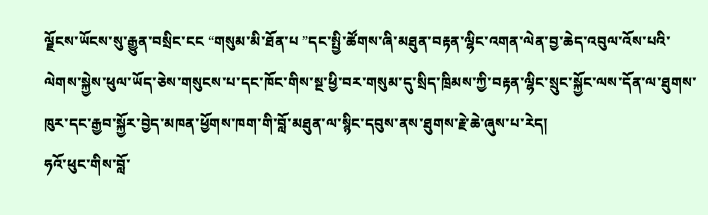ལྗོངས་ཡོངས་སུ་རྒྱུན་བསྲིང་ངང “གསུམ་མི་ཐོན་པ ”དང་སྤྱི་ཚོགས་ཞི་མཐུན་བརྟན་ལྷིང་འགན་ལེན་བྱ་ཆེད་འབུལ་འོས་པའི་ལེགས་སྐྱེས་ཕུལ་ཡོད་ཅེས་གསུངས་པ་དང་ཁོང་གིས་སྔ་ཕྱི་བར་གསུམ་དུ་སྲིད་ཁྲིམས་ཀྱི་བརྟན་ལྷིང་སྲུང་སྐྱོང་ལས་དོན་ལ་ཐུགས་ཁུར་དང་རྒྱབ་སྐྱོར་བྱེད་མཁན་ཕྱོགས་ཁག་གི་བློ་མཐུན་ལ་སྙིང་དབུས་ནས་ཐུགས་རྗེ་ཆེ་ཞུས་པ་རེད།
ཧའོ་ཕུང་གིས་བློ་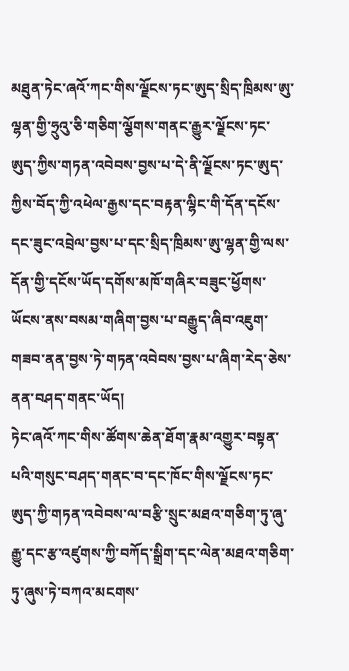མཐུན་ཏེང་ཞའོ་ཀང་གིས་ལྗོངས་ཏང་ཨུད་སྲིད་ཁྲིམས་ཨུ་ལྷན་གྱི་ཧྲུའུ་ཅི་གཅིག་ལྕོགས་གནང་རྒྱུར་ལྗོངས་ཏང་ཨུད་ཀྱིས་གཏན་འབེབས་བྱས་པ་དེ་ནི་ལྗོངས་ཏང་ཨུད་ཀྱིས་བོད་ཀྱི་འཕེལ་རྒྱས་དང་བརྟན་ལྷིང་གི་དོན་དངོས་དང་ཟུང་འབྲེལ་བྱས་པ་དང་སྲིད་ཁྲིམས་ཨུ་ལྷན་གྱི་ལས་དོན་གྱི་དངོས་ཡོད་དགོས་མཁོ་གཞིར་བཟུང་ཕྱོགས་ཡོངས་ནས་བསམ་གཞིག་བྱས་པ་བརྒྱུད་ཞིབ་འཇུག་གཟབ་ནན་བྱས་ཏེ་གཏན་འབེབས་བྱས་པ་ཞིག་རེད་ཅེས་ནན་བཤད་གནང་ཡོད།
ཏེང་ཞའོ་ཀང་གིས་ཚོགས་ཆེན་ཐོག་རྣམ་འགྱུར་བསྟན་པའི་གསུང་བཤད་གནང་བ་དང་ཁོང་གིས་ལྗོངས་ཏང་ཨུད་ཀྱི་གཏན་འབེབས་ལ་བརྩི་སྲུང་མཐའ་གཅིག་ཏུ་ཞུ་རྒྱུ་དང་རྩ་འཛུགས་ཀྱི་བཀོད་སྒྲིག་དང་ལེན་མཐའ་གཅིག་ཏུ་ཞུས་ཏེ་བཀའ་མངགས་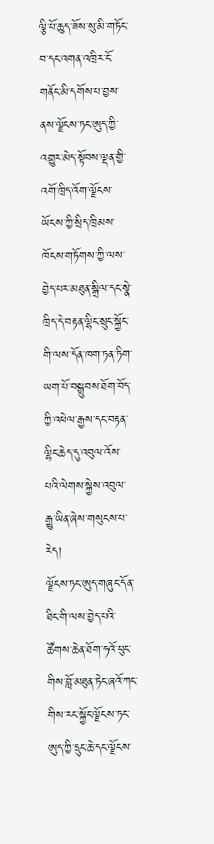ལྕི་པོ་ཆུད་ཟོས་སུ་མི་གཏོང་བ་དང་འགན་འཁྲིར་ངོ་གནོང་མི་དགོས་པ་བྱས་ནས་ལྗོངས་ཏང་ཨུད་ཀྱི་འགྱུར་མེད་སྟོབས་ལྡན་གྱི་འགོ་ཁྲིད་འོག་ལྗོངས་ཡོངས་ཀྱི་སྲིད་ཁྲིམས་ཁོངས་གཏོགས་ཀྱི་ལས་བྱེད་པར་མཐུན་སྒྲིལ་དང་སྣེ་ཁྲིད་དེ་བརྟན་ལྷིང་སྲུང་སྐྱོང་གི་ལས་དོན་ཁག་ཏན་ཏིག་ཡག་པོ་བསྒྲུབས་ཐོག་བོད་ཀྱི་འཕེལ་རྒྱས་དང་བརྟན་ལྷིང་ཆེད་དུ་འབུལ་འོས་པའི་ལེགས་སྐྱེས་འབུལ་རྒྱུ་ཡིན་ཞེས་གསུངས་པ་རེད།
ལྗོངས་ཏང་ཨུད་གཞུང་དོན་ཐིང་གི་ལས་བྱེད་པའི་ཚོགས་ཆེན་ཐོག་ཧའོ་ཕུང་གིས་བློ་མཐུན་ཏེང་ཞའོ་ཀང་གིས་རང་སྐྱོང་ལྗོངས་ཏང་ཨུད་ཀྱི་དྲུང་ཆེ་དང་ལྗོངས་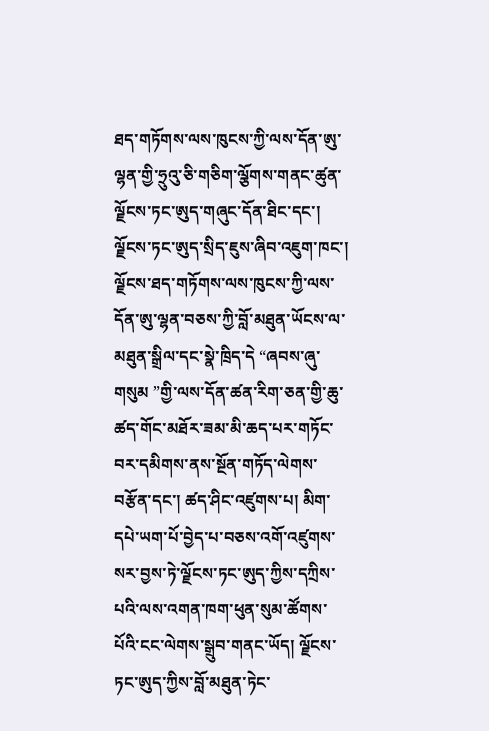ཐད་གཏོགས་ལས་ཁུངས་ཀྱི་ལས་དོན་ཨུ་ལྷན་གྱི་ཧྲུའུ་ཅི་གཅིག་ལྕོགས་གནང་ཚུན་ལྗོངས་ཏང་ཨུད་གཞུང་དོན་ཐིང་དང་། ལྗོངས་ཏང་ཨུད་སྲིད་ཇུས་ཞིབ་འཇུག་ཁང་། ལྗོངས་ཐད་གཏོགས་ལས་ཁུངས་ཀྱི་ལས་དོན་ཨུ་ལྷན་བཅས་ཀྱི་བློ་མཐུན་ཡོངས་ལ་མཐུན་སྒྲིལ་དང་སྣེ་ཁྲིད་དེ “ཞབས་ཞུ་གསུམ ”གྱི་ལས་དོན་ཚན་རིག་ཅན་གྱི་ཆུ་ཚད་གོང་མཐོར་ཟམ་མི་ཆད་པར་གཏོང་བར་དམིགས་ནས་སྔོན་གཏོད་ལེགས་བརྩོན་དང་། ཚད་ཤིང་འཛུགས་པ། མིག་དཔེ་ཡག་པོ་བྱེད་པ་བཅས་འགོ་འཛུགས་སར་བྱས་ཏེ་ལྗོངས་ཏང་ཨུད་ཀྱིས་དཀྲིས་པའི་ལས་འགན་ཁག་ཕུན་སུམ་ཚོགས་པོའི་ངང་ལེགས་སྒྲུབ་གནང་ཡོད། ལྗོངས་ཏང་ཨུད་ཀྱིས་བློ་མཐུན་ཏེང་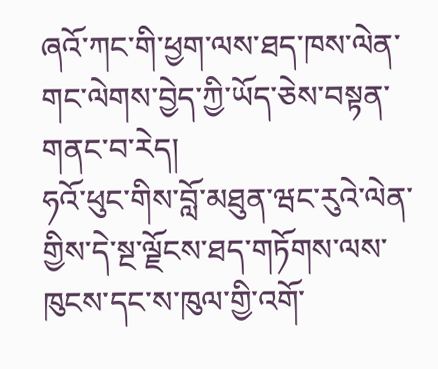ཞའོ་ཀང་གི་ཕྱག་ལས་ཐད་ཁས་ལེན་གང་ལེགས་བྱེད་ཀྱི་ཡོད་ཅེས་བསྟན་གནང་བ་རེད།
ཧའོ་ཕུང་གིས་བློ་མཐུན་ཝང་རུའེ་ལེན་གྱིས་དེ་སྔ་ལྗོངས་ཐད་གཏོགས་ལས་ཁུངས་དང་ས་ཁུལ་གྱི་འགོ་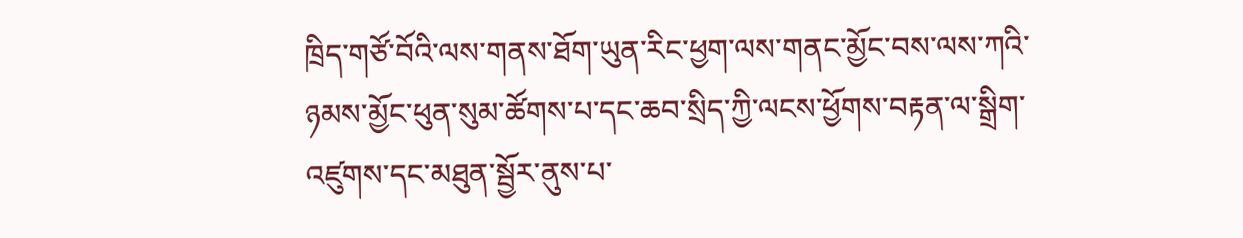ཁྲིད་གཙོ་བོའི་ལས་གནས་ཐོག་ཡུན་རིང་ཕྱག་ལས་གནང་མྱོང་བས་ལས་ཀའི་ཉམས་མྱོང་ཕུན་སུམ་ཚོགས་པ་དང་ཆབ་སྲིད་ཀྱི་ལངས་ཕྱོགས་བརྟན་ལ་སྒྲིག་འཛུགས་དང་མཐུན་སྦྱོར་ནུས་པ་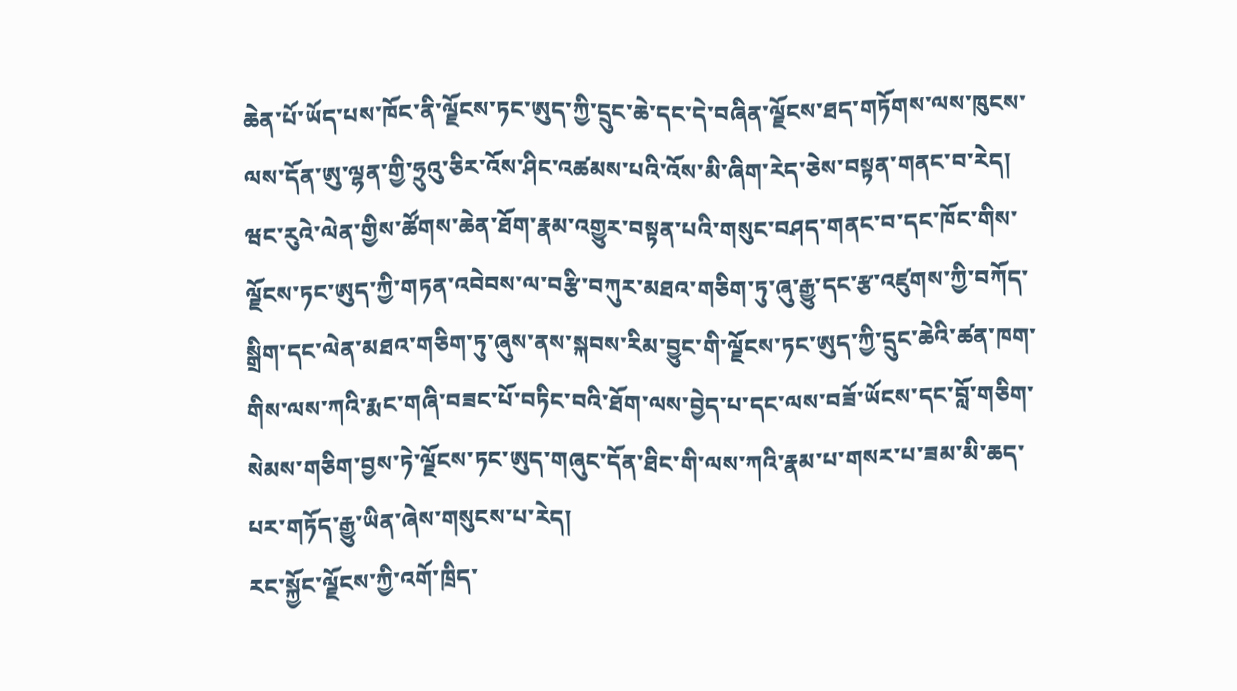ཆེན་པོ་ཡོད་པས་ཁོང་ནི་ལྗོངས་ཏང་ཨུད་ཀྱི་དྲུང་ཆེ་དང་དེ་བཞིན་ལྗོངས་ཐད་གཏོགས་ལས་ཁུངས་ལས་དོན་ཨུ་ལྷན་གྱི་ཧྲུའུ་ཅིར་འོས་ཤིང་འཚམས་པའི་འོས་མི་ཞིག་རེད་ཅེས་བསྟན་གནང་བ་རེད།
ཝང་རུའེ་ལེན་གྱིས་ཚོགས་ཆེན་ཐོག་རྣམ་འགྱུར་བསྟན་པའི་གསུང་བཤད་གནང་བ་དང་ཁོང་གིས་ལྗོངས་ཏང་ཨུད་ཀྱི་གཏན་འབེབས་ལ་བརྩི་བཀུར་མཐའ་གཅིག་ཏུ་ཞུ་རྒྱུ་དང་རྩ་འཛུགས་ཀྱི་བཀོད་སྒྲིག་དང་ལེན་མཐའ་གཅིག་ཏུ་ཞུས་ནས་སྐབས་རིམ་བྱུང་གི་ལྗོངས་ཏང་ཨུད་ཀྱི་དྲུང་ཆེའི་ཚན་ཁག་གིས་ལས་ཀའི་རྨང་གཞི་བཟང་པོ་བཏིང་བའི་ཐོག་ལས་བྱེད་པ་དང་ལས་བཟོ་ཡོངས་དང་བློ་གཅིག་སེམས་གཅིག་བྱས་ཏེ་ལྗོངས་ཏང་ཨུད་གཞུང་དོན་ཐིང་གི་ལས་ཀའི་རྣམ་པ་གསར་པ་ཟམ་མི་ཆད་པར་གཏོད་རྒྱུ་ཡིན་ཞེས་གསུངས་པ་རེད།
རང་སྐྱོང་ལྗོངས་ཀྱི་འགོ་ཁྲིད་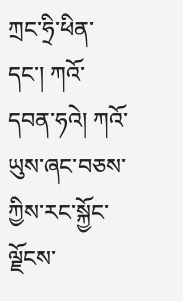ཀྲང་ཧྲི་ཕིན་དང་། ཀའོ་དབན་ཧའེ། ཀའོ་ཡུས་ཞང་བཅས་ཀྱིས་རང་སྐྱོང་ལྗོངས་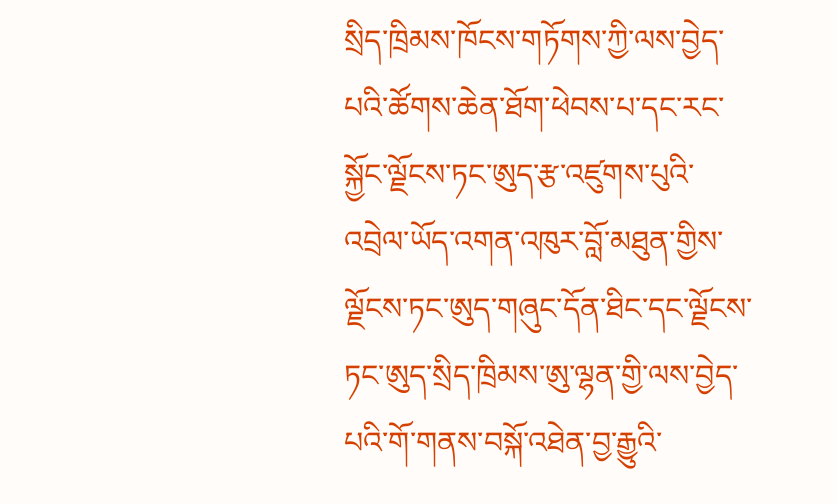སྲིད་ཁྲིམས་ཁོངས་གཏོགས་ཀྱི་ལས་བྱེད་པའི་ཚོགས་ཆེན་ཐོག་ཕེབས་པ་དང་རང་སྐྱོང་ལྗོངས་ཏང་ཨུད་རྩ་འཛུགས་པུའི་འབྲེལ་ཡོད་འགན་འཁུར་བློ་མཐུན་གྱིས་ལྗོངས་ཏང་ཨུད་གཞུང་དོན་ཐིང་དང་ལྗོངས་ཏང་ཨུད་སྲིད་ཁྲིམས་ཨུ་ལྷན་གྱི་ལས་བྱེད་པའི་གོ་གནས་བསྐོ་འཐེན་བྱ་རྒྱུའི་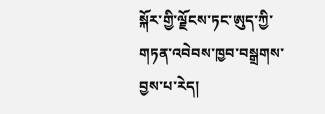སྐོར་གྱི་ལྗོངས་ཏང་ཨུད་ཀྱི་གཏན་འབེབས་ཁྱབ་བསྒྲགས་བྱས་པ་རེད།